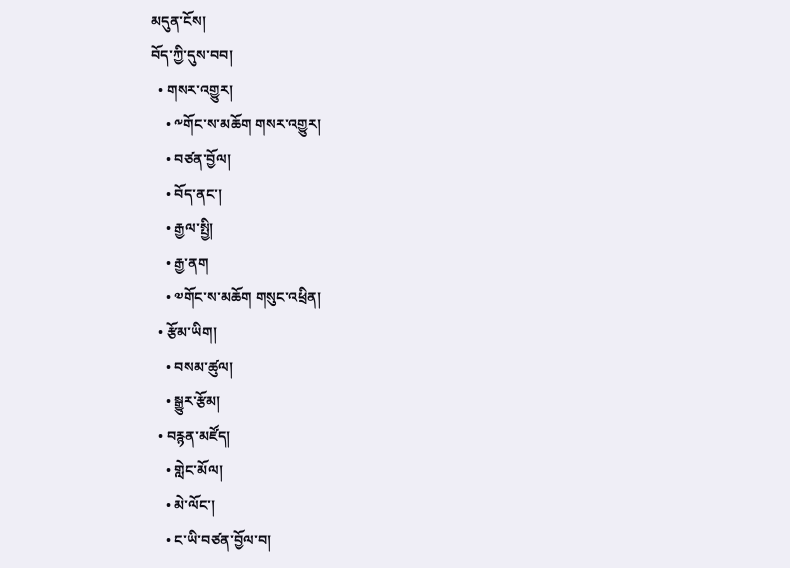མདུན་ངོས།
བོད་ཀྱི་དུས་བབ།
  • གསར་འགྱུར།
    • ༸གོང་ས་མཆོག གསར་འགྱུར།
    • བཙན་བྱོལ།
    • བོད་ནང་།
    • རྒྱལ་སྤྱི།
    • རྒྱ་ནག
    • ༧གོང་ས་མཆོག གསུང་འཕྲིན།
  • རྩོམ་ཡིག།
    • བསམ་ཚུལ།
    • སྒྱུར་རྩོམ།
  • བརྙན་མཛོད།
    • གླེང་མོལ།
    • མེ་ལོང་།
    • ང་ཡི་བཙན་བྱོལ་བ།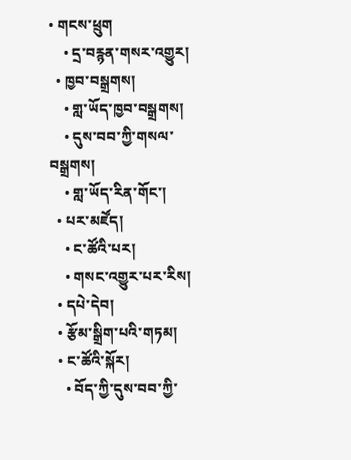• གངས་ཕྲུག
    • དྲ་བརྙན་གསར་འགྱུར།
  • ཁྱབ་བསྒྲགས།
    • གླ་ཡོད་ཁྱབ་བསྒྲགས།
    • དུས་བབ་ཀྱི་གསལ་བསྒྲགས།
    • གླ་ཡོད་རིན་གོང་།
  • པར་མཛོད།
    • ང་ཚོའི་པར།
    • གསང་འགྱུར་པར་རིས།
  • དཔེ་དེབ།
  • རྩོམ་སྒྲིག་པའི་གཏམ།
  • ང་ཚོའི་སྐོར།
    • བོད་ཀྱི་དུས་བབ་ཀྱི་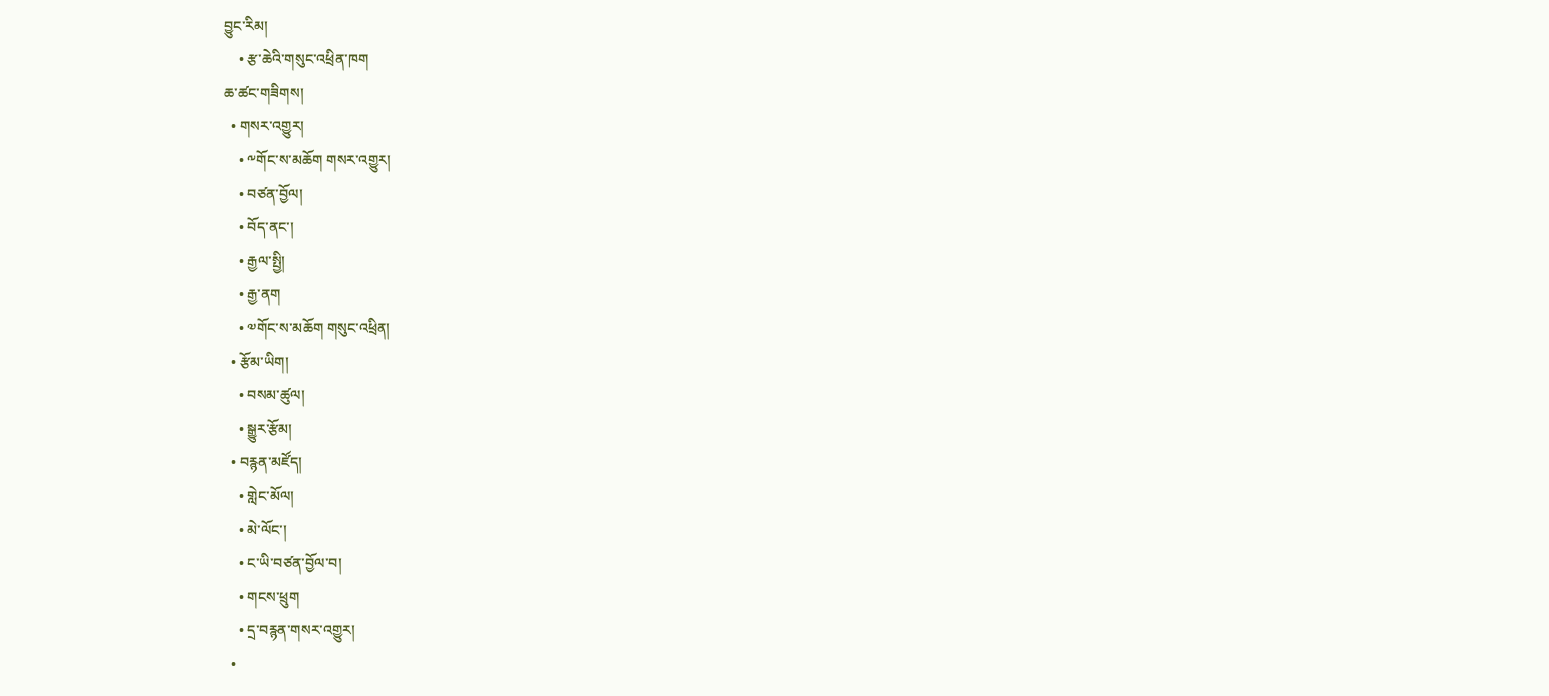བྱུང་རིམ།
    • རྩ་ཆེའི་གསུང་འཕྲིན་ཁག
ཆ་ཚང་གཟིགས།
  • གསར་འགྱུར།
    • ༸གོང་ས་མཆོག གསར་འགྱུར།
    • བཙན་བྱོལ།
    • བོད་ནང་།
    • རྒྱལ་སྤྱི།
    • རྒྱ་ནག
    • ༧གོང་ས་མཆོག གསུང་འཕྲིན།
  • རྩོམ་ཡིག།
    • བསམ་ཚུལ།
    • སྒྱུར་རྩོམ།
  • བརྙན་མཛོད།
    • གླེང་མོལ།
    • མེ་ལོང་།
    • ང་ཡི་བཙན་བྱོལ་བ།
    • གངས་ཕྲུག
    • དྲ་བརྙན་གསར་འགྱུར།
  •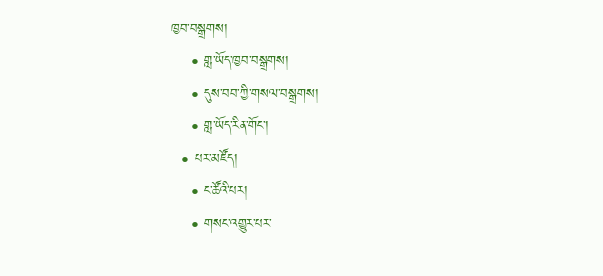ཁྱབ་བསྒྲགས།
    • གླ་ཡོད་ཁྱབ་བསྒྲགས།
    • དུས་བབ་ཀྱི་གསལ་བསྒྲགས།
    • གླ་ཡོད་རིན་གོང་།
  • པར་མཛོད།
    • ང་ཚོའི་པར།
    • གསང་འགྱུར་པར་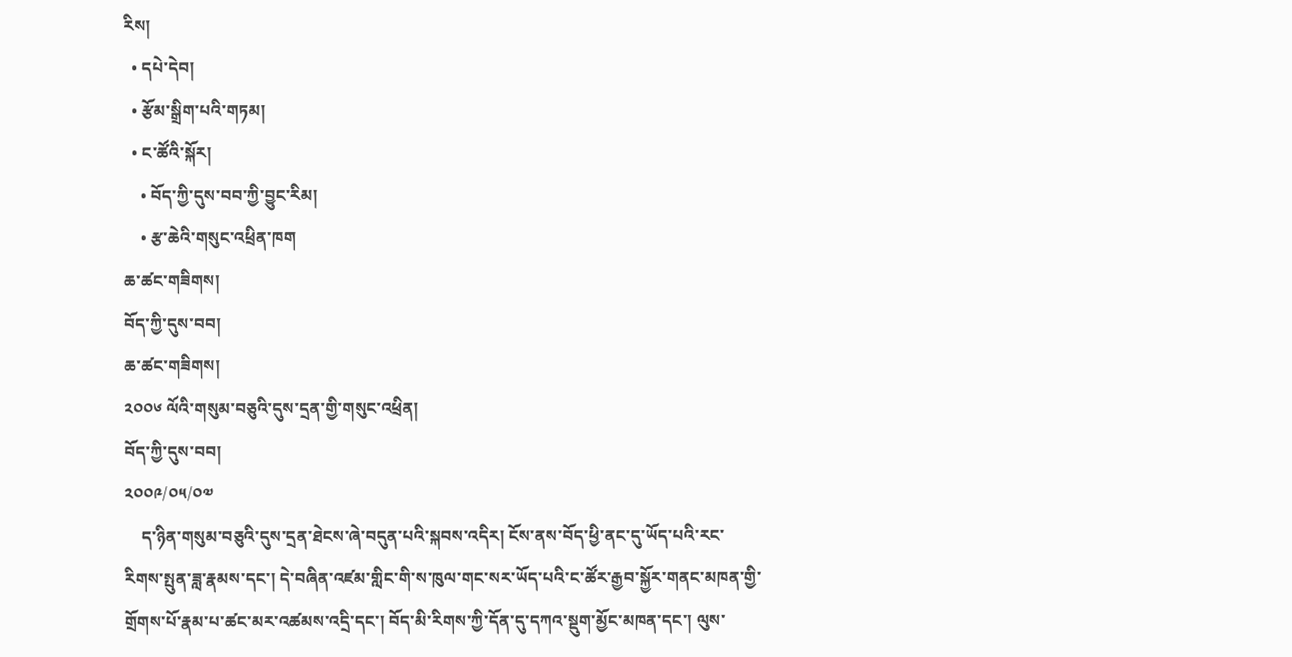རིས།
  • དཔེ་དེབ།
  • རྩོམ་སྒྲིག་པའི་གཏམ།
  • ང་ཚོའི་སྐོར།
    • བོད་ཀྱི་དུས་བབ་ཀྱི་བྱུང་རིམ།
    • རྩ་ཆེའི་གསུང་འཕྲིན་ཁག
ཆ་ཚང་གཟིགས།
བོད་ཀྱི་དུས་བབ།
ཆ་ཚང་གཟིགས།
༢༠༠༦ ལོའི་གསུམ་བཅུའི་དུས་དྲན་གྱི་གསུང་འཕྲིན།
བོད་ཀྱི་དུས་བབ།
༢༠༠༩/༠༥/༠༧
    ད་ཉིན་གསུམ་བཅུའི་དུས་དྲན་ཐེངས་ཞེ་བདུན་པའི་སྐབས་འདིར། ངོས་ནས་བོད་ཕྱི་ནང་དུ་ཡོད་པའི་རང་རིགས་སྤུན་ཟླ་རྣམས་དང་། དེ་བཞིན་འཛམ་གླིང་གི་ས་ཁུལ་གང་སར་ཡོད་པའི་ང་ཚོར་རྒྱབ་སྐྱོར་གནང་མཁན་གྱི་གྲོགས་པོ་རྣམ་པ་ཚང་མར་འཚམས་འདྲི་དང་། བོད་མི་རིགས་ཀྱི་དོན་དུ་དཀའ་སྡུག་མྱོང་མཁན་དང་། ལུས་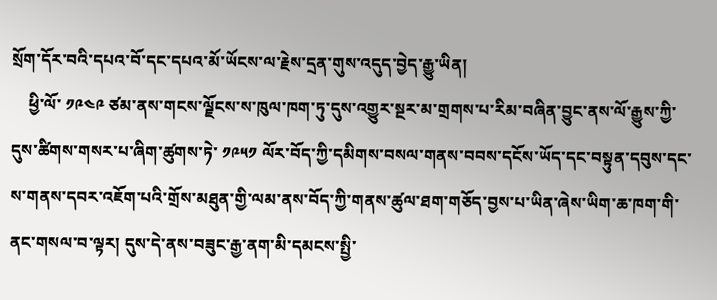སྲོག་དོར་བའི་དཔའ་བོ་དང་དཔའ་མོ་ཡོངས་ལ་རྗེས་དྲན་གུས་འདུད་བྱེད་རྒྱུ་ཡིན།
    ཕྱི་ལོ་ ༡༩༤༩ ཙམ་ནས་གངས་ལྗོངས་ས་ཁུལ་ཁག་ཏུ་དུས་འགྱུར་སྔར་མ་གྲགས་པ་རིམ་བཞིན་བྱུང་ནས་ལོ་རྒྱུས་ཀྱི་དུས་ཚིགས་གསར་པ་ཞིག་ཚུགས་ཏེ་ ༡༩༥༡ ལོར་བོད་ཀྱི་དམིགས་བསལ་གནས་བབས་དངོས་ཡོད་དང་བསྟུན་དབུས་དང་ས་གནས་དབར་འཇོག་པའི་གྲོས་མཐུན་གྱི་ལམ་ནས་བོད་ཀྱི་གནས་ཚུལ་ཐག་གཅོད་བྱས་པ་ཡིན་ཞེས་ཡིག་ཆ་ཁག་གི་ནང་གསལ་བ་ལྟར། དུས་དེ་ནས་བཟུང་རྒྱ་ནག་མི་དམངས་སྤྱི་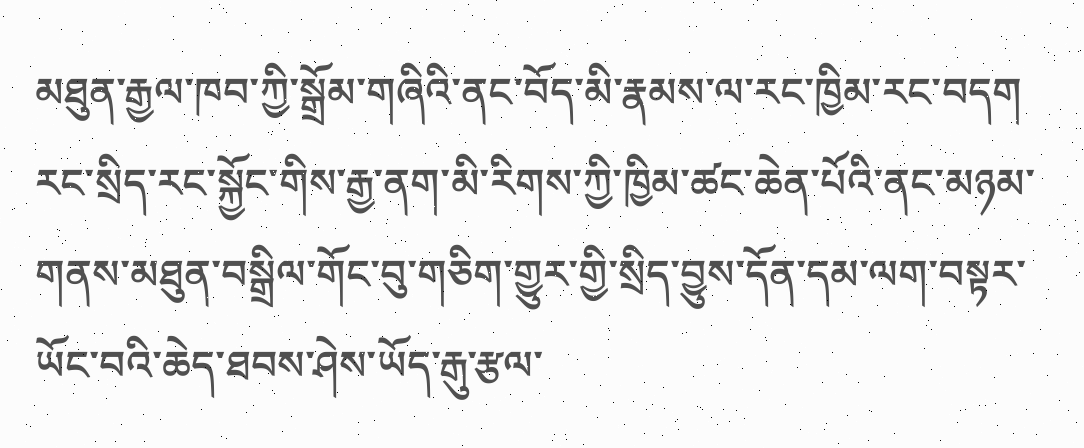མཐུན་རྒྱལ་ཁབ་ཀྱི་སྒྲོམ་གཞིའི་ནང་བོད་མི་རྣམས་ལ་རང་ཁྱིམ་རང་བདག རང་སྲིད་རང་སྐྱོང་གིས་རྒྱ་ནག་མི་རིགས་ཀྱི་ཁྱིམ་ཚང་ཆེན་པོའི་ནང་མཉམ་གནས་མཐུན་བསྒྲིལ་གོང་བུ་གཅིག་གྱུར་གྱི་སྲིད་བྱུས་དོན་དམ་ལག་བསྟར་ཡོང་བའི་ཆེད་ཐབས་ཤེས་ཡོད་རྒུ་རྩལ་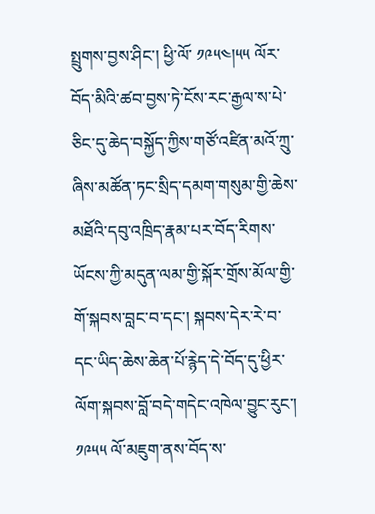སྤྲུགས་བྱས་ཤིང་། ཕྱི་ལོ་ ༡༩༥༤།༥༥ ལོར་བོད་མིའི་ཚབ་བྱས་ཏེ་ངོས་རང་རྒྱལ་ས་པེ་ཅིང་དུ་ཆེད་བསྐྱོད་ཀྱིས་གཙོ་འཛིན་མའོ་ཀྲུ་ཞིས་མཚོན་ཏང་སྲིད་དམག་གསུམ་གྱི་ཆེས་མཐོའི་དབུ་འཁྲིད་རྣམ་པར་བོད་རིགས་ཡོངས་ཀྱི་མདུན་ལམ་གྱི་སྐོར་གྲོས་མོལ་གྱི་གོ་སྐབས་བླང་བ་དང་། སྐབས་དེར་རེ་བ་དང་ཡིད་ཆེས་ཆེན་པོ་རྙེད་དེ་བོད་དུ་ཕྱིར་ལོག་སྐབས་བློ་བདེ་གདེང་འཁེལ་བྱུང་རུང་། ༡༩༥༥ ལོ་མཇུག་ནས་བོད་ས་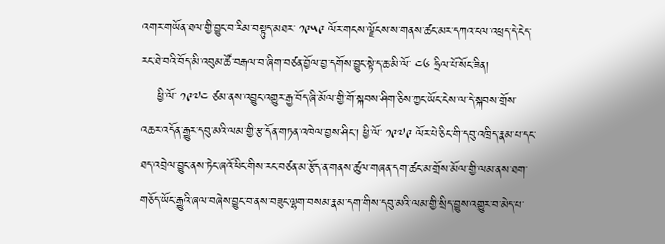འགར་གཡོན་ཐལ་གྱི་བྱུང་བ་རིམ་བསྟུད་མཐར་ ༡༩༥༩ ལོར་གངས་ལྗོངས་ས་གནས་ཚང་མར་དཀའ་ངལ་འཕྲད་དེ་ངེད་རང་ཐེ་བའི་བོད་མི་འབུམ་ཚོ་བརྒལ་བ་ཞིག་བཙན་བྱོལ་བྱ་དགོས་བྱུང་སྟེ་ད་ཆ་མི་ལོ་ ༤༦ ཧྲིལ་པོ་སོང་ཟིན།
    ཕྱི་ལོ་ ༡༩༧༤ ཙམ་ནས་འབྱུང་འགྱུར་རྒྱ་བོད་ཞི་མོལ་གྱི་གོ་སྐབས་ཤིག་ཅིས་ཀྱང་ཡོང་ངེས་ལ་དེ་སྐབས་གྲོས་འཆར་འདོན་རྒྱུར་དབུ་མའི་ལམ་གྱི་རྩ་དོན་གཏན་འཁེལ་བྱས་ཤིང་། ཕྱི་ལོ་ ༡༩༧༩ ལོར་པེ་ཅིང་གི་དབུ་འཁྲིད་རྣམ་པ་དང་ཐད་འབྲེལ་བྱུང་ནས་ཏེང་ཞའོ་ཕིང་གིས་རང་བཙན་མ་རྩོད་ན་གནས་ཚུལ་གཞན་དག་ཚང་མ་གྲོས་མོལ་གྱི་ལམ་ནས་ཐག་གཅོད་ཡོང་རྒྱུའི་ཞལ་བཞེས་བྱུང་བ་ནས་བཟུང་ལྷག་བསམ་རྣམ་དག་གིས་དབུ་མའི་ལམ་གྱི་སྲིད་བྱུས་འགྱུར་བ་མེད་པ་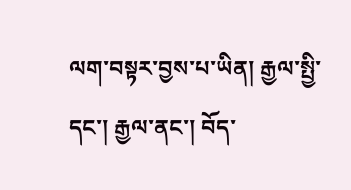ལག་བསྟར་བྱས་པ་ཡིན། རྒྱལ་སྤྱི་དང་། རྒྱལ་ནང་། བོད་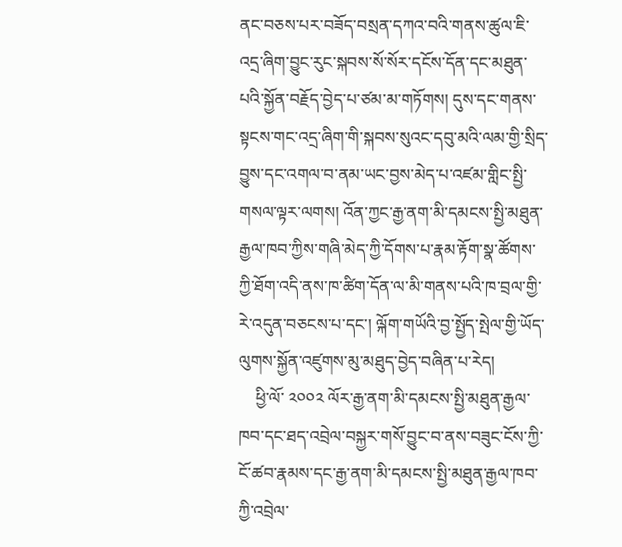ནང་བཅས་པར་བཟོད་བསྲན་དཀའ་བའི་གནས་ཚུལ་ཇི་འདྲ་ཞིག་བྱུང་རུང་སྐབས་སོ་སོར་དངོས་དོན་དང་མཐུན་པའི་སྐྱོན་བརྗོད་བྱེད་པ་ཙམ་མ་གཏོགས། དུས་དང་གནས་སྟངས་གང་འདྲ་ཞིག་གི་སྐབས་སུའང་དབུ་མའི་ལམ་གྱི་སྲིད་བྱུས་དང་འགལ་བ་ནམ་ཡང་བྱས་མེད་པ་འཛམ་གླིང་སྤྱི་གསལ་ལྟར་ལགས། འོན་ཀྱང་རྒྱ་ནག་མི་དམངས་སྤྱི་མཐུན་རྒྱལ་ཁབ་ཀྱིས་གཞི་མེད་ཀྱི་དོགས་པ་རྣམ་རྟོག་སྣ་ཚོགས་ཀྱི་ཐོག་འདི་ནས་ཁ་ཚིག་དོན་ལ་མི་གནས་པའི་ཁ་བྲལ་གྱི་རེ་འདུན་བཅངས་པ་དང་། ལྐོག་གཡོའི་བྱ་སྤྱོད་སྤེལ་གྱི་ཡོད་ལུགས་སྐྱོན་འཛུགས་མུ་མཐུད་བྱེད་བཞིན་པ་རེད།
    ཕྱི་ལོ་ ༢༠༠༢ ལོར་རྒྱ་ནག་མི་དམངས་སྤྱི་མཐུན་རྒྱལ་ཁབ་དང་ཐད་འབྲེལ་བསྐྱར་གསོ་བྱུང་བ་ནས་བཟུང་ངོས་ཀྱི་ངོ་ཚབ་རྣམས་དང་རྒྱ་ནག་མི་དམངས་སྤྱི་མཐུན་རྒྱལ་ཁབ་ཀྱི་འབྲེལ་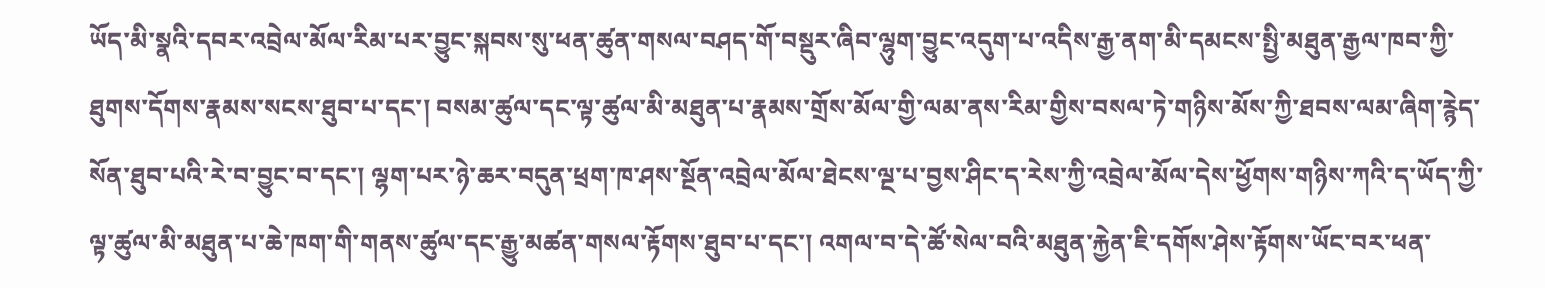ཡོད་མི་སྣའི་དབར་འབྲེལ་མོལ་རིམ་པར་བྱུང་སྐབས་སུ་ཕན་ཚུན་གསལ་བཤད་གོ་བསྡུར་ཞིབ་ལྷུག་བྱུང་འདུག་པ་འདིས་རྒྱ་ནག་མི་དམངས་སྤྱི་མཐུན་རྒྱལ་ཁབ་ཀྱི་ཐུགས་དོགས་རྣམས་སངས་ཐུབ་པ་དང་། བསམ་ཚུལ་དང་ལྟ་ཚུལ་མི་མཐུན་པ་རྣམས་གྲོས་མོལ་གྱི་ལམ་ནས་རིམ་གྱིས་བསལ་ཏེ་གཉིས་མོས་ཀྱི་ཐབས་ལམ་ཞིག་རྙེད་སོན་ཐུབ་པའི་རེ་བ་བྱུང་བ་དང་། ལྷག་པར་ཉེ་ཆར་བདུན་ཕྲག་ཁ་ཤས་སྔོན་འབྲེལ་མོལ་ཐེངས་ལྔ་པ་བྱས་ཤིང་ད་རེས་ཀྱི་འབྲེལ་མོལ་དེས་ཕྱོགས་གཉིས་ཀའི་ད་ཡོད་ཀྱི་ལྟ་ཚུལ་མི་མཐུན་པ་ཆེ་ཁག་གི་གནས་ཚུལ་དང་རྒྱུ་མཚན་གསལ་རྟོགས་ཐུབ་པ་དང་། འགལ་བ་དེ་ཚོ་སེལ་བའི་མཐུན་རྐྱེན་ཇི་དགོས་ཤེས་རྟོགས་ཡོང་བར་ཕན་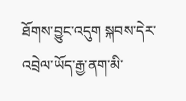ཐོགས་བྱུང་འདུག སྐབས་དེར་འབྲེལ་ཡོད་རྒྱ་ནག་མི་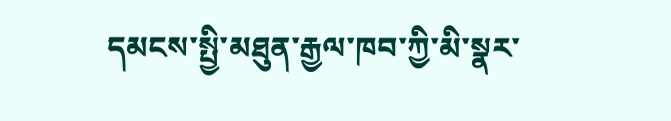དམངས་སྤྱི་མཐུན་རྒྱལ་ཁབ་ཀྱི་མི་སྣར་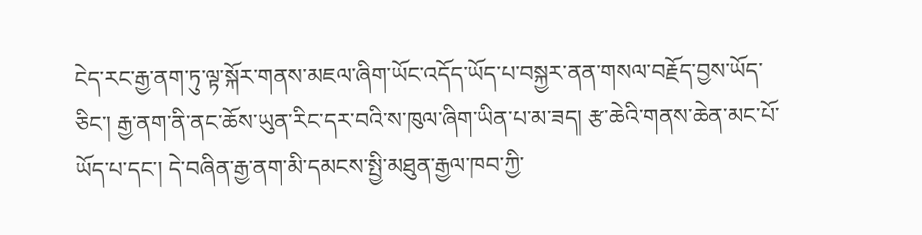ངེད་རང་རྒྱ་ནག་ཏུ་ལྟ་སྐོར་གནས་མཇལ་ཞིག་ཡོང་འདོད་ཡོད་པ་བསྐྱར་ནན་གསལ་བརྗོད་བྱས་ཡོད་ཅིང་། རྒྱ་ནག་ནི་ནང་ཆོས་ཡུན་རིང་དར་བའི་ས་ཁུལ་ཞིག་ཡིན་པ་མ་ཟད། རྩ་ཆེའི་གནས་ཆེན་མང་པོ་ཡོད་པ་དང་། དེ་བཞིན་རྒྱ་ནག་མི་དམངས་སྤྱི་མཐུན་རྒྱལ་ཁབ་ཀྱི་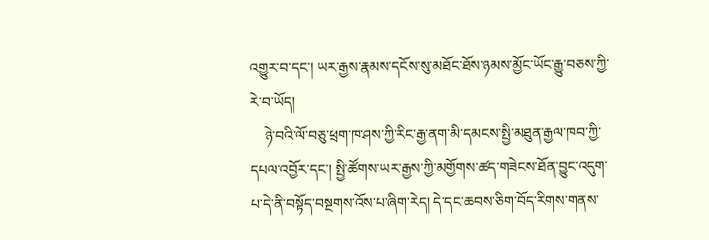འགྱུར་བ་དང་། ཡར་རྒྱས་རྣམས་དངོས་སུ་མཐོང་ཐོས་ཉམས་མྱོང་ཡོང་རྒྱུ་བཅས་ཀྱི་རེ་བ་ཡོད།
    ཉེ་བའི་ལོ་བཅུ་ཕྲག་ཁ་ཤས་ཀྱི་རིང་རྒྱ་ནག་མི་དམངས་སྤྱི་མཐུན་རྒྱལ་ཁབ་ཀྱི་དཔལ་འབྱོར་དང་། སྤྱི་ཚོགས་ཡར་རྒྱས་ཀྱི་མགྱོགས་ཚད་གཟེངས་ཐོན་བྱུང་འདུག་པ་དེ་ནི་བསྟོད་བསྔགས་འོས་པ་ཞིག་རེད། དེ་དང་ཆབས་ཅིག་བོད་རིགས་གནས་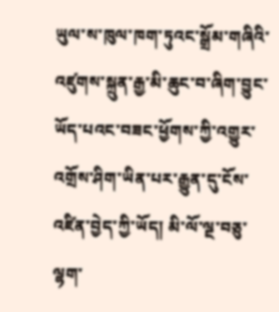ཡུལ་ས་ཁུལ་ཁག་ཏུའང་སྒྲོམ་གཞིའི་འཛུགས་སྐྲུན་རྒྱ་མི་ཆུང་བ་ཞིག་བྱུང་ཡོད་པའང་བཟང་ཕྱོགས་ཀྱི་འགྱུར་འགྲོས་ཤིག་ཡིན་པར་རྒྱུན་དུ་ངོས་འཛིན་བྱེད་ཀྱི་ཡོད། མི་ལོ་ལྔ་བཅུ་ལྷག་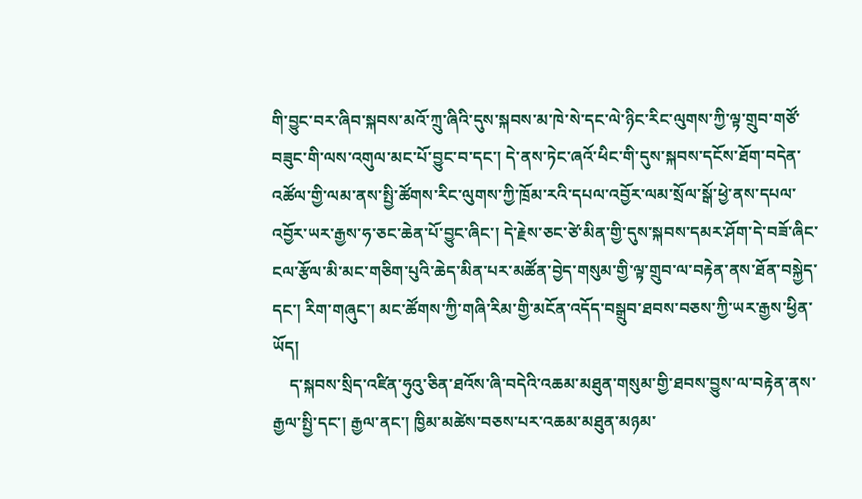གི་བྱུང་བར་ཞིབ་སྐབས་མའོ་ཀྲུ་ཞིའི་དུས་སྐབས་མ་ཁེ་སེ་དང་ལེ་ཉིང་རིང་ལུགས་ཀྱི་ལྟ་གྲུབ་གཙོ་བཟུང་གི་ལས་འགུལ་མང་པོ་བྱུང་བ་དང་། དེ་ནས་ཏེང་ཞའོ་ཕིང་གི་དུས་སྐབས་དངོས་ཐོག་བདེན་འཚོལ་གྱི་ལམ་ནས་སྤྱི་ཚོགས་རིང་ལུགས་ཀྱི་ཁྲོམ་རའི་དཔལ་འབྱོར་ལམ་སྲོལ་སྒོ་ཕྱེ་ནས་དཔལ་འབྱོར་ཡར་རྒྱས་ཧ་ཅང་ཆེན་པོ་བྱུང་ཞིང་། དེ་རྗེས་ཅང་ཙེ་མིན་གྱི་དུས་སྐབས་དམར་ཤོག་དེ་བཟོ་ཞིང་ངལ་རྩོལ་མི་མང་གཅིག་པུའི་ཆེད་མིན་པར་མཚོན་བྱེད་གསུམ་གྱི་ལྟ་གྲུབ་ལ་བརྟེན་ནས་ཐོན་བསྐྱེད་དང་། རིག་གཞུང་། མང་ཚོགས་ཀྱི་གཞི་རིམ་གྱི་མངོན་འདོད་བསྒྲུབ་ཐབས་བཅས་ཀྱི་ཡར་རྒྱས་ཕྱིན་ཡོད།
    ད་སྐབས་སྲིད་འཛིན་ཧུའུ་ཅིན་ཐའོས་ཞི་བདེའི་འཆམ་མཐུན་གསུམ་གྱི་ཐབས་བྱུས་ལ་བརྟེན་ནས་རྒྱལ་སྤྱི་དང་། རྒྱལ་ནང་། ཁྱིམ་མཚེས་བཅས་པར་འཆམ་མཐུན་མཉམ་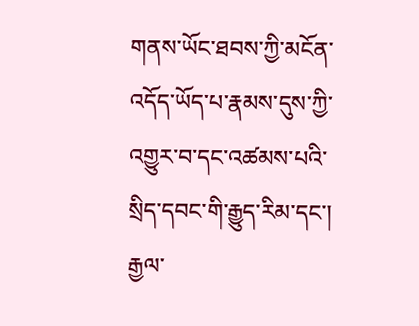གནས་ཡོང་ཐབས་ཀྱི་མངོན་འདོད་ཡོད་པ་རྣམས་དུས་ཀྱི་འགྱུར་བ་དང་འཚམས་པའི་སྲིད་དབང་གི་རྒྱུད་རིམ་དང་། རྒྱལ་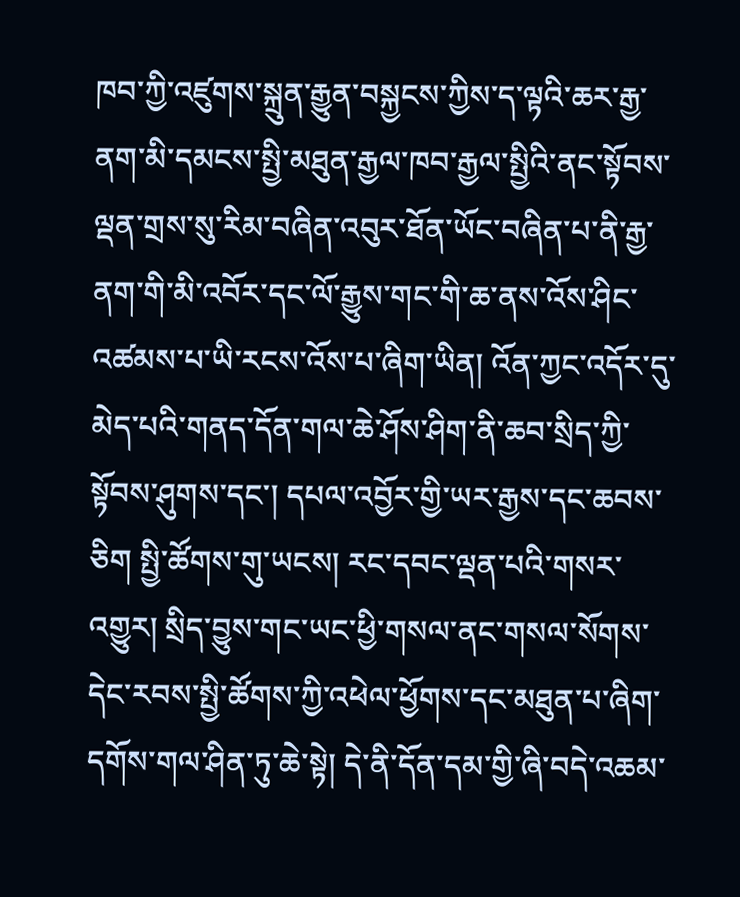ཁབ་ཀྱི་འཛུགས་སྐྲུན་རྒྱུན་བསྐྱངས་ཀྱིས་ད་ལྟའི་ཆར་རྒྱ་ནག་མི་དམངས་སྤྱི་མཐུན་རྒྱལ་ཁབ་རྒྱལ་སྤྱིའི་ནང་སྟོབས་ལྡན་གྲས་སུ་རིམ་བཞིན་འབུར་ཐོན་ཡོང་བཞིན་པ་ནི་རྒྱ་ནག་གི་མི་འབོར་དང་ལོ་རྒྱུས་གང་གི་ཆ་ནས་འོས་ཤིང་འཚམས་པ་ཡི་རངས་འོས་པ་ཞིག་ཡིན། འོན་ཀྱང་འདོར་དུ་མེད་པའི་གནད་དོན་གལ་ཆེ་ཤོས་ཤིག་ནི་ཆབ་སྲིད་ཀྱི་སྟོབས་ཤུགས་དང་། དཔལ་འབྱོར་གྱི་ཡར་རྒྱས་དང་ཆབས་ཅིག སྤྱི་ཚོགས་གུ་ཡངས། རང་དབང་ལྡན་པའི་གསར་འགྱུར། སྲིད་བྱུས་གང་ཡང་ཕྱི་གསལ་ནང་གསལ་སོགས་དེང་རབས་སྤྱི་ཚོགས་ཀྱི་འཕེལ་ཕྱོགས་དང་མཐུན་པ་ཞིག་དགོས་གལ་ཤིན་ཏུ་ཆེ་སྟེ། དེ་ནི་དོན་དམ་གྱི་ཞི་བདེ་འཆམ་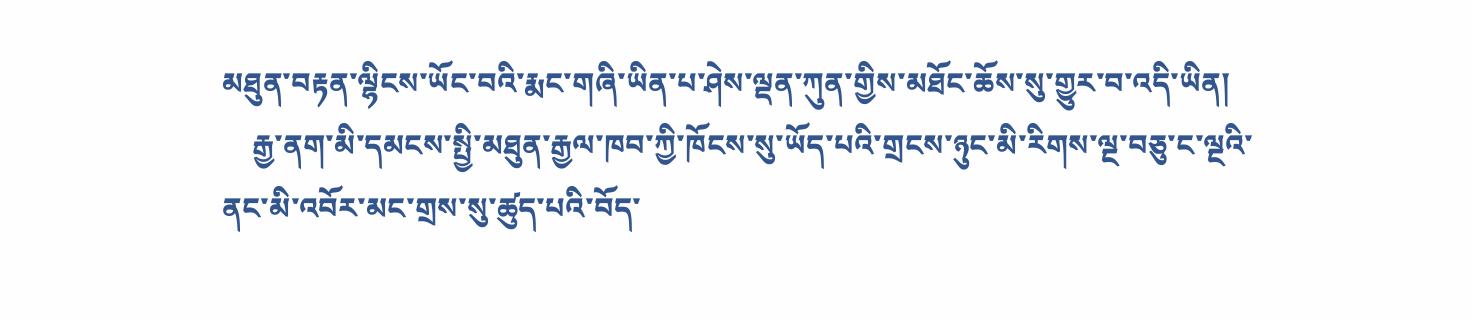མཐུན་བརྟན་ལྷིངས་ཡོང་བའི་རྨང་གཞི་ཡིན་པ་ཤེས་ལྡན་ཀུན་གྱིས་མཐོང་ཆོས་སུ་གྱུར་བ་འདི་ཡིན།
    རྒྱ་ནག་མི་དམངས་སྤྱི་མཐུན་རྒྱལ་ཁབ་ཀྱི་ཁོངས་སུ་ཡོད་པའི་གྲངས་ཉུང་མི་རིགས་ལྔ་བཅུ་ང་ལྔའི་ནང་མི་འབོར་མང་གྲས་སུ་ཚུད་པའི་བོད་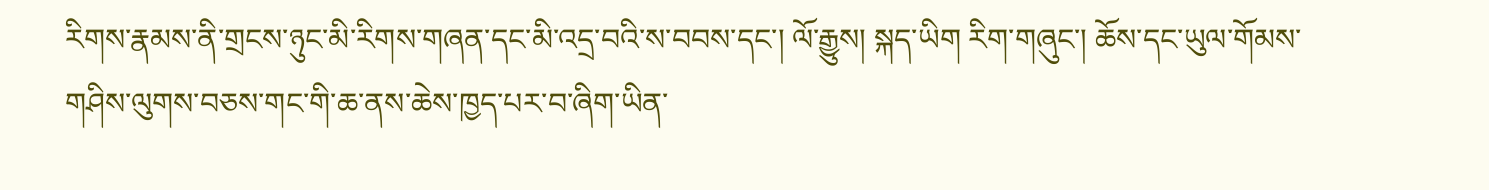རིགས་རྣམས་ནི་གྲངས་ཉུང་མི་རིགས་གཞན་དང་མི་འདྲ་བའི་ས་བབས་དང་། ལོ་རྒྱུས། སྐད་ཡིག རིག་གཞུང་། ཆོས་དང་ཡུལ་གོམས་གཤིས་ལུགས་བཅས་གང་གི་ཆ་ནས་ཆེས་ཁྱད་པར་བ་ཞིག་ཡིན་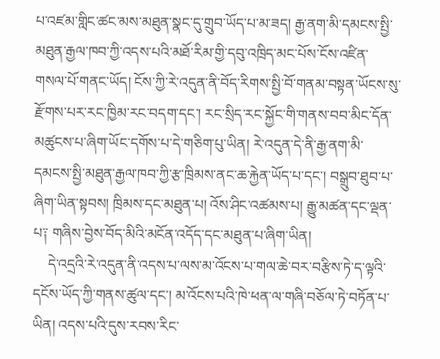པ་འཛམ་གླིང་ཚང་མས་མཐུན་སྣང་དུ་གྲུབ་ཡོད་པ་མ་ཟད། རྒྱ་ནག་མི་དམངས་སྤྱི་མཐུན་རྒྱལ་ཁབ་ཀྱི་འདས་པའི་མཐོ་རིམ་གྱི་དབུ་འཁྲིད་མང་པོས་ངོས་འཛིན་གསལ་པོ་གནང་ཡོད། ངོས་ཀྱི་རེ་འདུན་ནི་བོད་རིགས་སྤྱི་བོ་གནམ་བསྟན་ཡོངས་སུ་རྫོགས་པར་རང་ཁྱིམ་རང་བདག་དང་། རང་སྲིད་རང་སྐྱོང་གི་གནས་བབ་མིང་དོན་མཚུངས་པ་ཞིག་ཡོང་དགོས་པ་དེ་གཅིག་པུ་ཡིན། རེ་འདུན་དེ་ནི་རྒྱ་ནག་མི་དམངས་སྤྱི་མཐུན་རྒྱལ་ཁབ་ཀྱི་རྩ་ཁྲིམས་ནང་ཆ་རྐྱེན་ཡོད་པ་དང་། བསྒྲུབ་ཐུབ་པ་ཞིག་ཡིན་སྟབས། ཁྲིམས་དང་མཐུན་པ། འོས་ཤིང་འཚམས་པ། རྒྱུ་མཚན་དང་ལྡན་པ༑ གཞིས་བྱེས་བོད་མིའི་མངོན་འདོད་དང་མཐུན་པ་ཞིག་ཡིན།
    དེ་འདྲའི་རེ་འདུན་ནི་འདས་པ་ལས་མ་འོངས་པ་གལ་ཆེ་བར་བརྩིས་ཏེ་ད་ལྟའི་དངོས་ཡོད་ཀྱི་གནས་ཚུལ་དང་། མ་འོངས་པའི་ཁེ་ཕན་ལ་གཞི་བཅོལ་ཏེ་བཏོན་པ་ཡིན། འདས་པའི་དུས་རབས་རིང་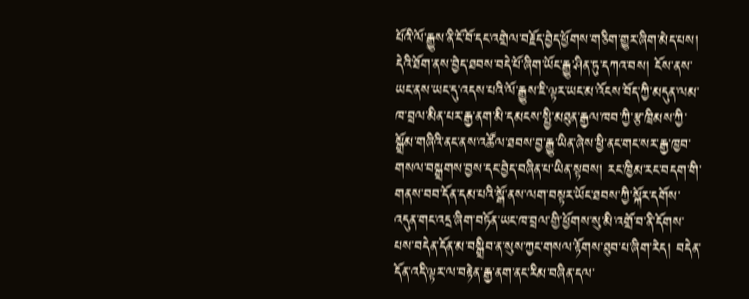པོའི་ལོ་རྒྱུས་ནི་ངོ་བོ་དང་འགྲེལ་བརྗོད་བྱེད་ཕྱོགས་གཅིག་གྱུར་ཞིག་མེད་པས། དེའི་ཐོག་ནས་བྱེད་ཐབས་བདེ་པོ་ཞིག་ཡོང་རྒྱུ་ཤིན་ཏུ་དཀའ་བས། ངོས་ནས་ཡང་ནས་ཡང་དུ་འདས་པའི་ལོ་རྒྱུས་ཇི་ལྟར་ཡང་མ་འོངས་བོད་ཀྱི་མདུན་ལམ་ཁ་བྲལ་མིན་པར་རྒྱ་ནག་མི་དམངས་སྤྱི་མཐུན་རྒྱལ་ཁབ་ཀྱི་རྩ་ཁྲིམས་ཀྱི་སྒྲོམ་གཞིའི་ནང་ནས་འཚོལ་ཐབས་བྱ་རྒྱུ་ཡིན་ཞེས་ཕྱི་ནང་གང་སར་རྒྱ་ཁྱབ་གསལ་བསྒྲགས་བྱས་དང་བྱེད་བཞིན་པ་ཡིན་སྟབས། རང་ཁྱིམ་རང་བདག་གི་གནས་བབ་དོན་དམ་པའི་སྒོ་ནས་ལག་བསྟར་ཡོང་ཐབས་ཀྱི་སྐོར་དགོས་འདུན་གང་འདྲ་ཞིག་བཏོན་ཡང་ཁ་བྲལ་གྱི་ཕྱོགས་སུ་མི་འགྲོ་བ་ནི་དོགས་པས་བདེན་དོན་མ་བསྒྲིབ་ན་སུས་ཀྱང་གསལ་རྟོགས་ཐུབ་པ་ཞིག་རེད། བདེན་དོན་འདི་ལྟར་ལ་བརྟེན་རྒྱ་ནག་ནང་རིམ་བཞིན་དལ་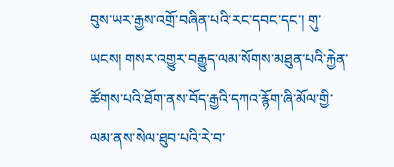བུས་ཡར་རྒྱས་འགྲོ་བཞིན་པའི་རང་དབང་དང་། གུ་ཡངས། གསར་འགྱུར་བརྒྱུད་ལམ་སོགས་མཐུན་པའི་རྐྱེན་ཚོགས་པའི་ཐོག་ནས་བོད་རྒྱའི་དཀའ་རྙོག་ཞི་མོལ་གྱི་ལམ་ནས་སེལ་ཐུབ་པའི་རེ་བ་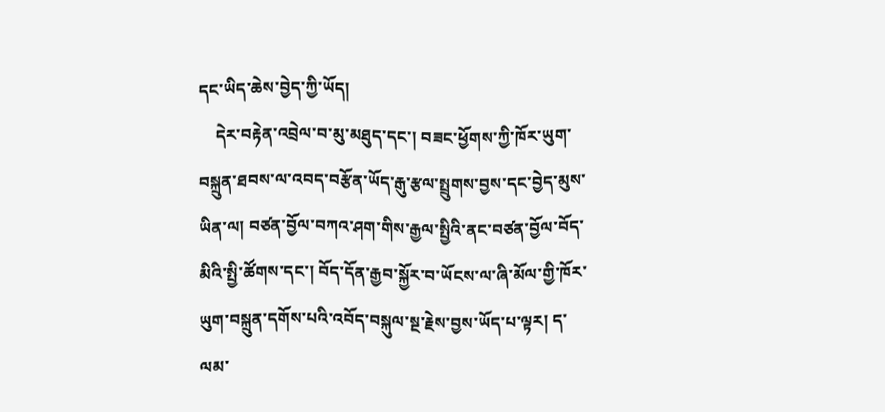དང་ཡིད་ཆེས་བྱེད་ཀྱི་ཡོད།
    དེར་བརྟེན་འབྲེལ་བ་མུ་མཐུད་དང་། བཟང་ཕྱོགས་ཀྱི་ཁོར་ཡུག་བསྐྲུན་ཐབས་ལ་འབད་བརྩོན་ཡོད་རྒུ་རྩལ་སྤྲུགས་བྱས་དང་བྱེད་མུས་ཡིན་ལ། བཙན་བྱོལ་བཀའ་ཤག་གིས་རྒྱལ་སྤྱིའི་ནང་བཙན་བྱོལ་བོད་མིའི་སྤྱི་ཚོགས་དང་། བོད་དོན་རྒྱབ་སྐྱོར་བ་ཡོངས་ལ་ཞི་མོལ་གྱི་ཁོར་ཡུག་བསྐྲུན་དགོས་པའི་འབོད་བསྐུལ་སྔ་རྗེས་བྱས་ཡོད་པ་ལྟར། ད་ལམ་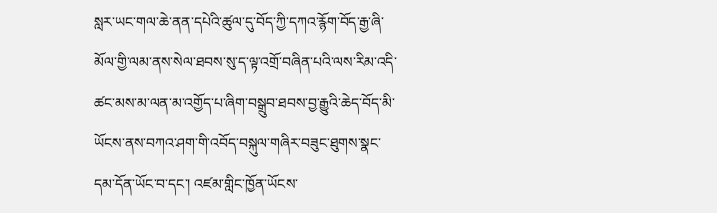སླར་ཡང་གལ་ཆེ་ནན་དཔེའི་ཚུལ་དུ་བོད་ཀྱི་དཀའ་རྙོག་བོད་རྒྱ་ཞི་མོལ་གྱི་ལམ་ནས་སེལ་ཐབས་སུ་ད་ལྟ་འགྲོ་བཞིན་པའི་ལས་རིམ་འདི་ཚང་མས་མ་ལན་མ་འགྱོད་པ་ཞིག་བསྒྲུབ་ཐབས་བྱ་རྒྱུའི་ཆེད་བོད་མི་ཡོངས་ནས་བཀའ་ཤག་གི་འབོད་བསྐུལ་གཞིར་བཟུང་ཐུགས་སྣང་དམ་དོན་ཡོང་བ་དང་། འཛམ་གླིང་ཁྱོན་ཡོངས་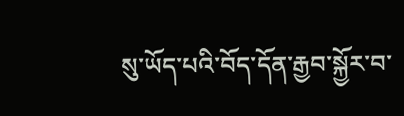སུ་ཡོད་པའི་བོད་དོན་རྒྱབ་སྐྱོར་བ་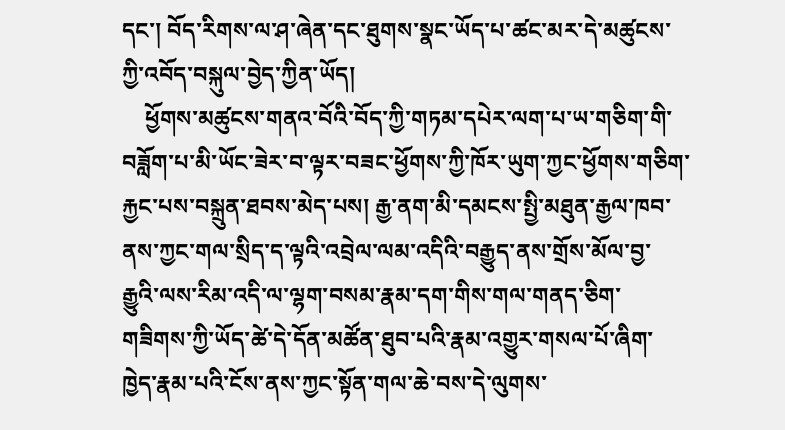དང་། བོད་རིགས་ལ་ཤ་ཞེན་དང་ཐུགས་སྣང་ཡོད་པ་ཚང་མར་དེ་མཚུངས་ཀྱི་འབོད་བསྐུལ་བྱེད་ཀྱིན་ཡོད།
    ཕྱོགས་མཚུངས་གནའ་བོའི་བོད་ཀྱི་གཏམ་དཔེར་ལག་པ་ཡ་གཅིག་གི་བཟློག་པ་མི་ཡོང་ཟེར་བ་ལྟར་བཟང་ཕྱོགས་ཀྱི་ཁོར་ཡུག་ཀྱང་ཕྱོགས་གཅིག་རྐྱང་པས་བསྐྲུན་ཐབས་མེད་པས། རྒྱ་ནག་མི་དམངས་སྤྱི་མཐུན་རྒྱལ་ཁབ་ནས་ཀྱང་གལ་སྲིད་ད་ལྟའི་འབྲེལ་ལམ་འདིའི་བརྒྱུད་ནས་གྲོས་མོལ་བྱ་རྒྱུའི་ལས་རིམ་འདི་ལ་ལྷག་བསམ་རྣམ་དག་གིས་གལ་གནད་ཅིག་གཟིགས་ཀྱི་ཡོད་ཚེ་དེ་དོན་མཚོན་ཐུབ་པའི་རྣམ་འགྱུར་གསལ་པོ་ཞིག་ཁྱེད་རྣམ་པའི་ངོས་ནས་ཀྱང་སྟོན་གལ་ཆེ་བས་དེ་ལུགས་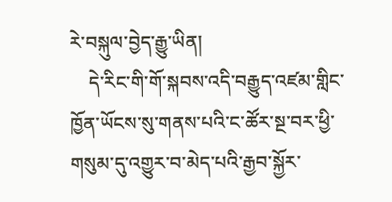རེ་བསྐུལ་བྱེད་རྒྱུ་ཡིན།
    དེ་རིང་གི་གོ་སྐབས་འདི་བརྒྱུད་འཛམ་གླིང་ཁྱོན་ཡོངས་སུ་གནས་པའི་ང་ཚོར་སྔ་བར་ཕྱི་གསུམ་དུ་འགྱུར་བ་མེད་པའི་རྒྱབ་སྐྱོར་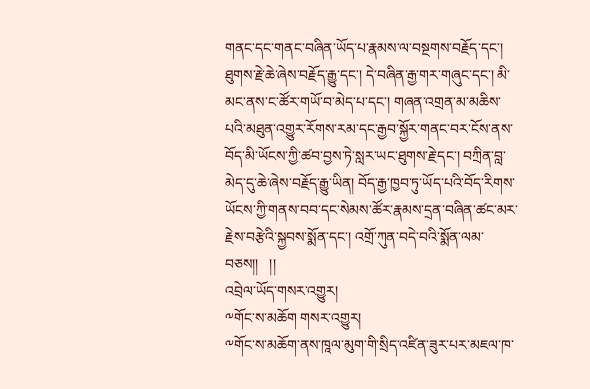གནང་དང་གནང་བཞིན་ཡོད་པ་རྣམས་ལ་བསྔགས་བརྗོད་དང་། ཐུགས་རྗེ་ཆེ་ཞེས་བརྗོད་རྒྱུ་དང་། དེ་བཞིན་རྒྱ་གར་གཞུང་དང་། མི་མང་ནས་ང་ཚོར་གཡོ་བ་མེད་པ་དང་། གཞན་འགྲན་མ་མཆིས་པའི་མཐུན་འགྱུར་རོགས་རམ་དང་རྒྱབ་སྐྱོར་གནང་བར་ངོས་ནས་བོད་མི་ཡོངས་ཀྱི་ཚབ་བྱས་ཏེ་སླར་ཡང་ཐུགས་རྗེ་དང་། བཀྲིན་བླ་མེད་དུ་ཆེ་ཞེས་བརྗོད་རྒྱུ་ཡིན། བོད་རྒྱ་ཁྱབ་ཏུ་ཡོད་པའི་བོད་རིགས་ཡོངས་ཀྱི་གནས་བབ་དང་སེམས་ཚོར་རྣམས་དྲན་བཞིན་ཚང་མར་རྗེས་བརྩེའི་སྐྱབས་སྨོན་དང་། འགྲོ་ཀུན་བདེ་བའི་སྨོན་ལམ་བཅས།།   །།
འབྲེལ་ཡོད་གསར་འགྱུར།
༸གོང་ས་མཆོག གསར་འགྱུར།
༸གོང་ས་མཆོག་ནས་ཁཱལ་མུག་གི་སྲིད་འཛིན་ཟུར་པར་མཇལ་ཁ་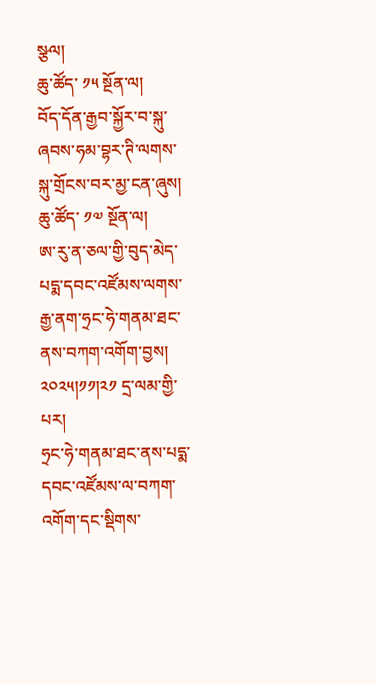སྩལ།
ཆུ་ཚོད་ ༡༥ སྔོན་ལ།
བོད་དོན་རྒྱབ་སྐྱོར་བ་སྐུ་ཞབས་ཧམ་བྷར་ཊི་ལགས་སྐུ་གྲོངས་བར་མྱ་ངན་ཞུས།
ཆུ་ཚོད་ ༡༧ སྔོན་ལ།
ཨ་རུ་ན་ཅལ་གྱི་བུད་མེད་པདྨ་དབང་འཛོམས་ལགས་རྒྱ་ནག་ཧྲང་ཧེ་གནམ་ཐང་ནས་བཀག་འགོག་བྱས། ༢༠༢༥།༡༡།༢༡ དྲ་ལམ་གྱི་པར།
ཧྲང་ཧེ་གནམ་ཐང་ནས་པདྨ་དབང་འཛོམས་ལ་བཀག་འགོག་དང་སྡིགས་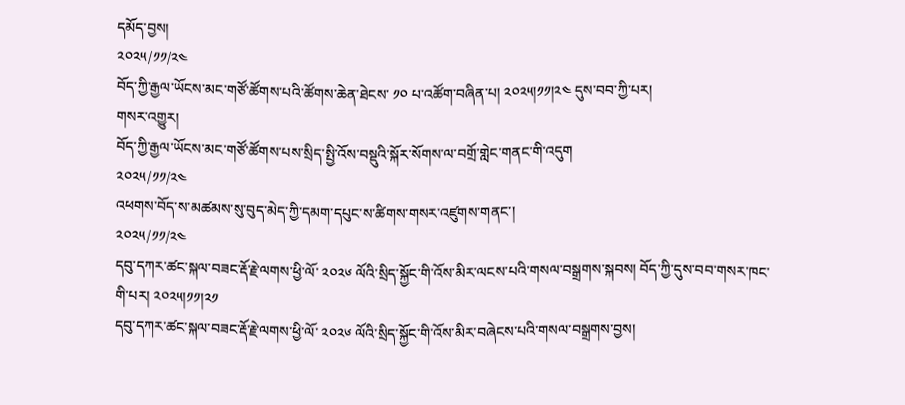དམོད་བྱས།
༢༠༢༥/༡༡/༢༤
བོད་ཀྱི་རྒྱལ་ཡོངས་མང་གཙོ་ཚོགས་པའི་ཚོགས་ཆེན་ཐེངས་ ༡༠ པ་འཚོག་བཞིན་པ། ༢༠༢༥།༡༡།༢༤ དུས་བབ་ཀྱི་པར།
གསར་འགྱུར།
བོད་ཀྱི་རྒྱལ་ཡོངས་མང་གཙོ་ཚོགས་པས་སྲིད་སྤྱི་འོས་བསྡུའི་སྐོར་སོགས་ལ་བགྲོ་གླེང་གནང་གི་འདུག
༢༠༢༥/༡༡/༢༤
འཕགས་བོད་ས་མཚམས་སུ་བུད་མེད་ཀྱི་དམག་དཔུང་ས་ཚིགས་གསར་འཛུགས་གནང་།
༢༠༢༥/༡༡/༢༤
དབུ་དཀར་ཚང་སྐལ་བཟང་རྡོ་རྗེ་ལགས་ཕྱི་ལོ་ ༢༠༢༦ ལོའི་སྲིད་སྐྱོང་གི་འོས་མིར་ལངས་པའི་གསལ་བསྒྲགས་སྐབས། བོད་ཀྱི་དུས་བབ་གསར་ཁང་གི་པར། ༢༠༢༥།༡༡།༢༡
དབུ་དཀར་ཚང་སྐལ་བཟང་རྡོ་རྗེ་ལགས་ཕྱི་ལོ་ ༢༠༢༦ ལོའི་སྲིད་སྐྱོང་གི་འོས་མིར་བཞེངས་པའི་གསལ་བསྒྲགས་བྱས།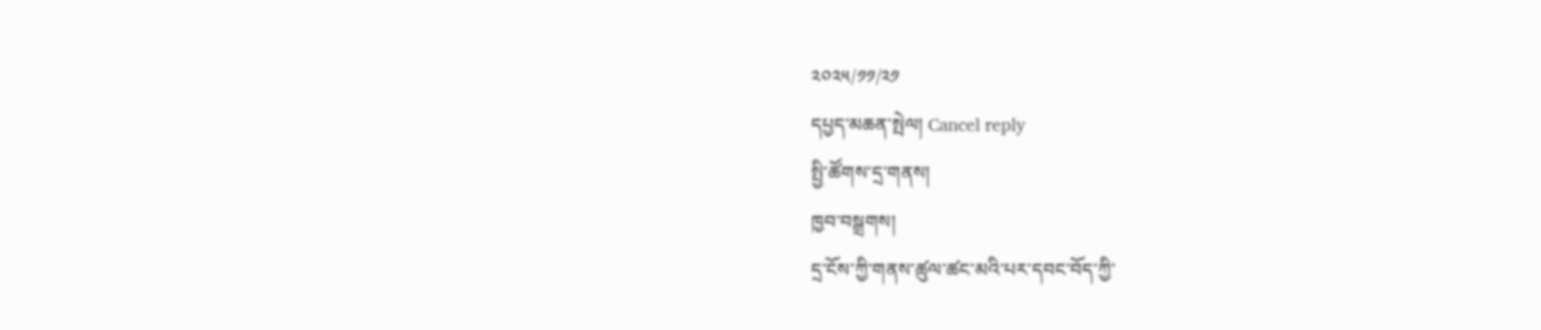༢༠༢༥/༡༡/༢༡
དཔྱད་མཆན་སྤེལ། Cancel reply
སྤྱི་ཚོགས་དྲ་གནས།
ཁྱབ་བསྒྲགས།
དྲ་ངོས་ཀྱི་གནས་ཚུལ་ཚང་མའི་པར་དབང་བོད་ཀྱི་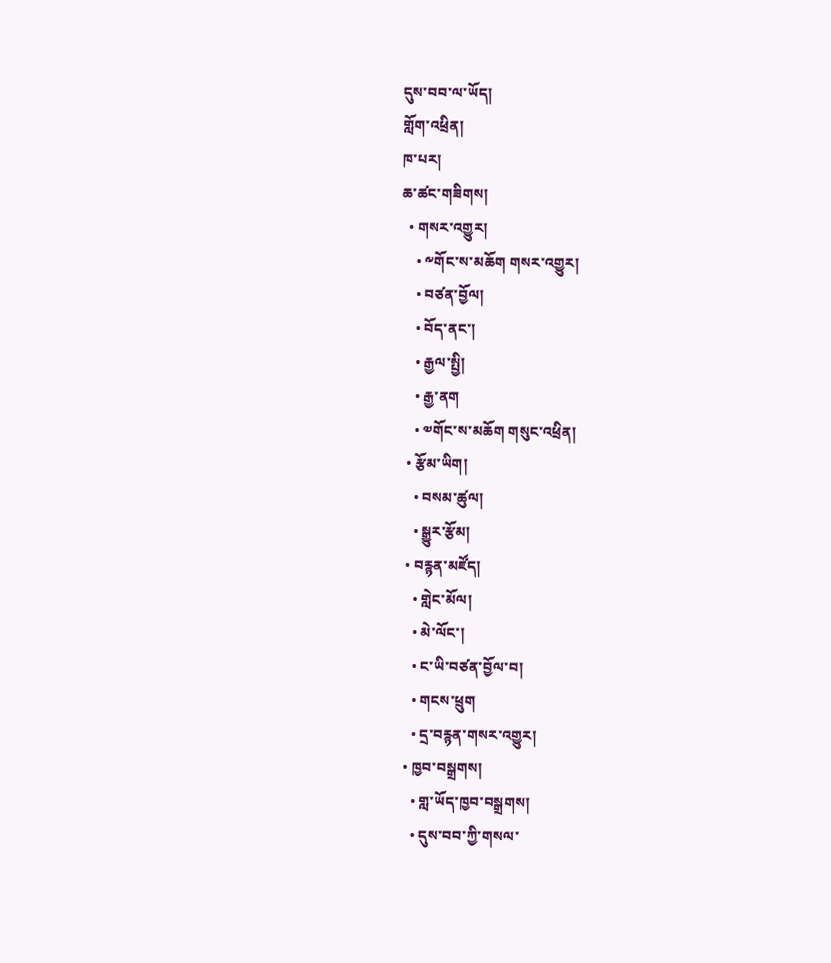དུས་བབ་ལ་ཡོད།
གློག་འཕྲིན།
ཁ་པར།
ཆ་ཚང་གཟིགས།
  • གསར་འགྱུར།
    • ༸གོང་ས་མཆོག གསར་འགྱུར།
    • བཙན་བྱོལ།
    • བོད་ནང་།
    • རྒྱལ་སྤྱི།
    • རྒྱ་ནག
    • ༧གོང་ས་མཆོག གསུང་འཕྲིན།
  • རྩོམ་ཡིག།
    • བསམ་ཚུལ།
    • སྒྱུར་རྩོམ།
  • བརྙན་མཛོད།
    • གླེང་མོལ།
    • མེ་ལོང་།
    • ང་ཡི་བཙན་བྱོལ་བ།
    • གངས་ཕྲུག
    • དྲ་བརྙན་གསར་འགྱུར།
  • ཁྱབ་བསྒྲགས།
    • གླ་ཡོད་ཁྱབ་བསྒྲགས།
    • དུས་བབ་ཀྱི་གསལ་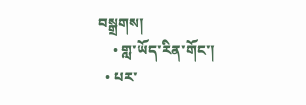བསྒྲགས།
    • གླ་ཡོད་རིན་གོང་།
  • པར་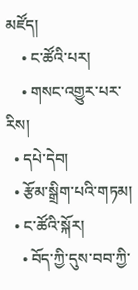མཛོད།
    • ང་ཚོའི་པར།
    • གསང་འགྱུར་པར་རིས།
  • དཔེ་དེབ།
  • རྩོམ་སྒྲིག་པའི་གཏམ།
  • ང་ཚོའི་སྐོར།
    • བོད་ཀྱི་དུས་བབ་ཀྱི་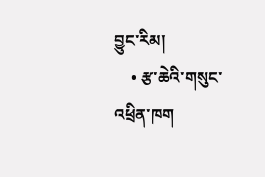བྱུང་རིམ།
    • རྩ་ཆེའི་གསུང་འཕྲིན་ཁག